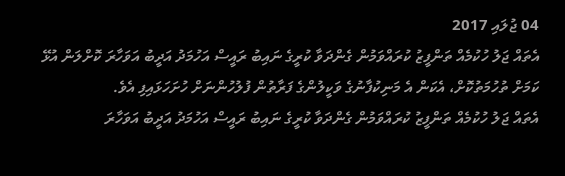04 ޖުލައި 2017
އެތައް ޖަލު ހުކުމެއް ތަންފީޒު ކުރައްވަމުން ގެންދަވާ ކުރީގެ ނައިބު ރައީސް އަހުމަދު އަދީބު އަވަހާރަ ކޮށްލަން އުޅޭ ކަމަށް ތުހުމަތުކޮށް، އެކަން އެ މަނިކުފާނުގެ ވަކީލުންގެ ފަރާތުން ފުލުހުންނަށް ހުށަހަޅައިފި އެވެ.
އެތައް ޖަލު ހުކުމެއް ތަންފީޒު ކުރައްވަމުން ގެންދަވާ ކުރީގެ ނައިބު ރައީސް އަހުމަދު އަދީބު އަވަހާރަ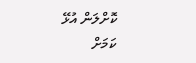ކޮށްލަން އުޅޭ ކަމަށް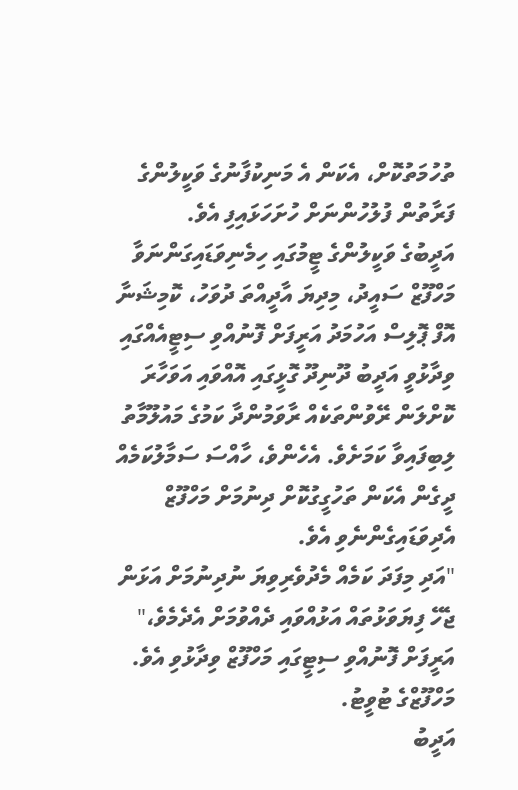ތުހުމަތުކޮށް، އެކަން އެ މަނިކުފާނުގެ ވަކީލުންގެ ފަރާތުން ފުލުހުންނަށް ހުށަހަޅައިފި އެވެ.
އަދީބުގެ ވަކީލުންގެ ޓީމުގައި ހިމެނިވަޑައިގަންނަވާ މަހްފޫޒް ސައީދު، މިދިޔަ އާދީއްތަ ދުވަހު، ކޮމިޝަނާ އޮފް ޕޮލިސް އަހުމަދު އަރީފަށް ފޮނުއްވި ސިޓީއެއްގައި ވިދާޅުވީ އަދީބު ދޫނިދޫ ގޮޅީގައި އޮއްވައި އަވަހާރަ ކޮށްލަން ރޭވުންތަކެއް ރާވަމުންދާ ކަމުގެ މައުލޫމާތު ލިބިފައިވާ ކަމަށެވެ. އެހެންވެ، ހާއްސަ ސަމާލުކަމެއް ދީގެން އެކަން ތަހުގީގުކޮށް ދިނުމަށް މަހްފޫޒް އެދިވަޑައިގެންނެވި އެވެ.
"އަދި މިފަދަ ކަމެއް މެދުވެރިވިޔަ ނުދިނުމަށް އަޅަން ޖެހޭ ފިޔަވަޅުތައް އަޅުއްވައި ދެއްވުމަށް އެދެމެވެ،" އަރީފަށް ފޮނުއްވި ސިޓީގައި މަހްފޫޒް ވިދާޅުވި އެވެ.
މަހްފޫޒްގެ ޓުވީޓު.
އަދީބު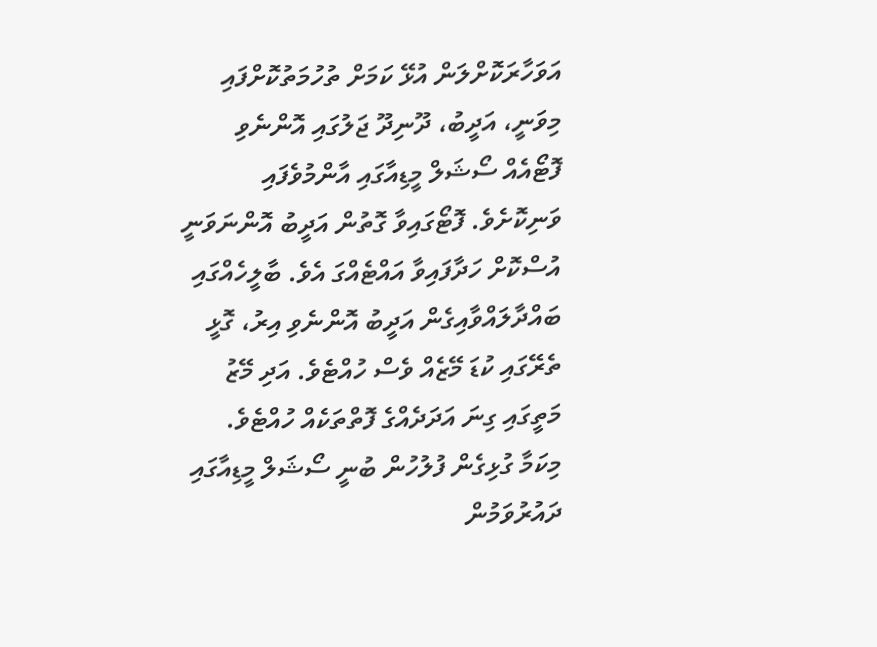އަވަހާރަކޮށްލަން އުޅޭ ކަމަށް ތުހުމަތުކޮށްފައި މިވަނީ، އަދީބު، ދޫނިދޫ ޖަލުގައި އޮންނެވި ފޮޓޯއެއް ސޯޝަލް މީޑިއާގައި އާންމުވެފައި ވަނިކޮށެވެ. ފޮޓޯގައިވާ ގޮތުން އަދީބު އޮންނަވަނީ އުސްކޮށް ހަދާފައިވާ އައްޓެއްގަ އެވެ. ބާލީހެއްގައި ބައްދާލައްވާއިގެން އަދީބު އޮންނެވި އިރު، ގޮޅީ ތެރޭގައި ކުޑަ މޭޒެއް ވެސް ހުއްޓެވެ. އަދި މޭޒު މަތީގައި ގިނަ އަދަދެއްގެ ފޮތްތަކެއް ހުއްޓެވެ.
މިކަމާ ގުޅިގެން ފުލުހުން ބުނީ ސޯޝަލް މީޑިއާގައި ދައުރުވަމުން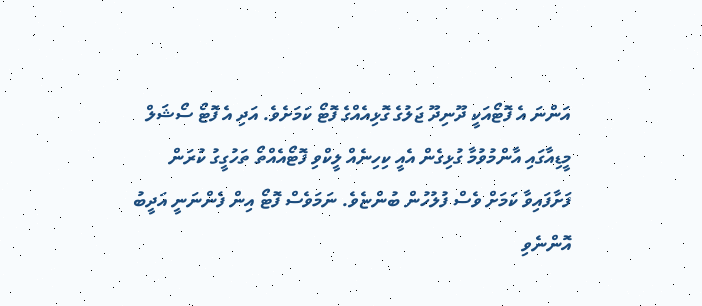އަންނަ އެ ފޮޓޯއަކީ ދޫނިދޫ ޖަލުގެ ގޮޅިއެއްގެ ފޮޓޯ ކަމަށެވެ. އަދި އެ ފޮޓޯ ސޯޝަލް މީޑިއާގައި އާންމުވުމާ ގުޅިގެން އެއީ ކިހިނެއް ލީކްވި ފޮޓޯއެއްތޯ ތަހުގީގު ކުރަން ފަށާފައިވާ ކަމަށް ވެސް ފުލުހުން ބުންޏެވެ. ނަމަވެސް ފޮޓޯ އިން ފެންނަނީ އަދީބު އޮންނެވި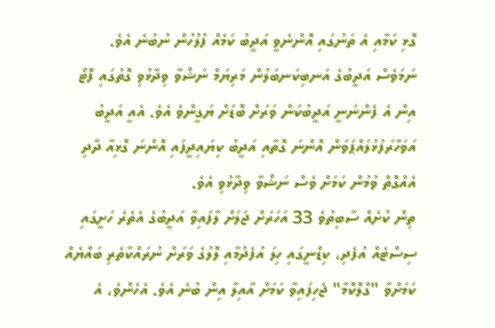ގޮޅި ކަމާއި އެ ތަނުގައި އޮންނެވީ އަދީބު ކަމެއް ފުލުހުން ނުބުނެ އެވެ.
ނަމަވެސް އަދީބުގެ އަނބިކަނބަލުން މަރިޔަމް ނަޝްވާ ވިދާޅުވި ގޮތުގައި ފޮޓޯ އިން އެ ފެންނަނީ އަދީބުކަން ވަރަށް ބޮޑަށް ޔަގީންވެ އެވެ. އެއީ އަދީބު އަވަހާރަފުޅުލައްޕަވަން އޮންނަ ގޮތާއި އަދީބު ކިޔައިދީފައި އޮންނަ ގޮޅިއާ ދާދި އެއްގޮތް ވުމުން ކަމަށް ވެސް ނަޝްވާ ވިދާޅުވި އެވެ.
ތިން ކުށެއް ސާބިތުވެ 33 އަހަރަށް ޖަލަށް ލާފައިވާ އަދީބުގެ އެތެރެ ހަށީގައި ސިސްޓެއް އުފެދި، ކިޑްނީގައި ހިލަ އުފެދުމާއި ލޮލުގެ ވަރަށް ނުރައްކާތެރި ބައްޔެއް ކަމަށްވާ "ގްލޮކޮމާ" ޖެހިފައިވާ ކަމަށް އާއިލާ އިން ބުނެ އެވެ. އެހެންވެ، އެ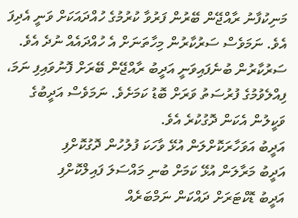މަނިކުފާނު ރާއްޖޭން ބޭރުން ފަރުވާ ކުރުމުގެ ހުއްދައަކަށް ވަނީ އެދިފަ އެވެ. ނަމަވެސް ސަރުކާރުން މިހާތަނަށް އެ ހުއްދައެއް ނުދެ އެވެ.
ސަރުކާރުން ބުނެފައިވަނީ އަދީބު ރާއްޖޭން ބޭރަށް ފޮނުވައިފި ނަމަ، ފިއްލެވުމުގެ ފުރުސަތު ވަރަށް ބޮޑު ކަމަށެވެ. ނަމަވެސް އަދީބުގެ ވަކީލުން އެކަން ދޮގުކުރެ އެވެ.
އަދީބު އަވަހާރަކޮށްލަން އުޅޭ ވާހަކަ ފުލުހުން ދޮގުކޮށްފި
އަދީބު މަރާލަން އުޅޭ ކަމަށް ބުނި މައްސަލަ ފައިލްކޮށްފި
އަދީބު ޑޮކްޓަރަށް ދައްކަން ނަމްބަރެއް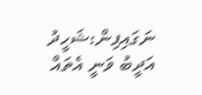ނަގައިފިން:ޝަހީދު
އަދީބު ވަނީ އެތައް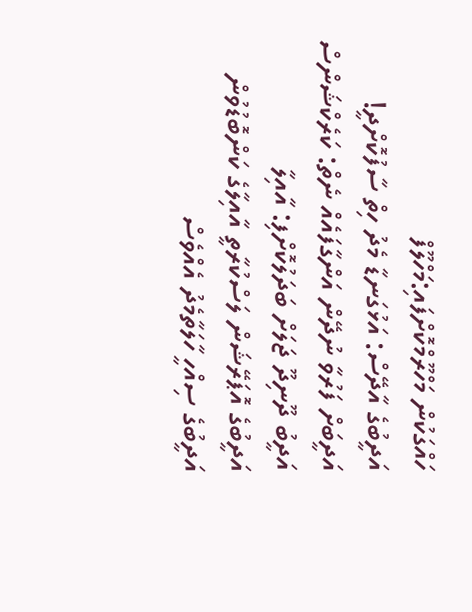ހައްގަކުން މަހްރޫމްކޮށްފައި:މަހްލޫފް
އަދީބުގެ އާދޭސް: އަޅުގަނޑާ މެދު ހިތް ސާފުކޮށްދީ!
އަދީބަށް ފަރުވާ ނުދޭން އަންގާފައެއް ނެތް: ކަރެކްޝަންސް
އަދީބު ދޫނިދޫ ޖަލަށް ބަދަލުކޮށްފި: އާއިލާ
އަދީބުގެ އޮޕަރޭޝަން ލަސްކުރާތީ އާއިލާގެ ކަންބޮޑުވުން
އަދީބުގެ ސިއްހީ ހާލަތާމެދު އެއްވެސް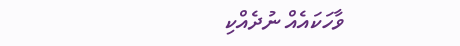ވާހަކައެއް ނުދެއްކި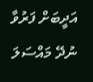އަދީބަށް ފަރުވާ ނުދޭ މައްސަލަ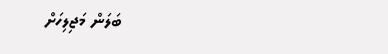ބަލަން މަޖިލިހަށް